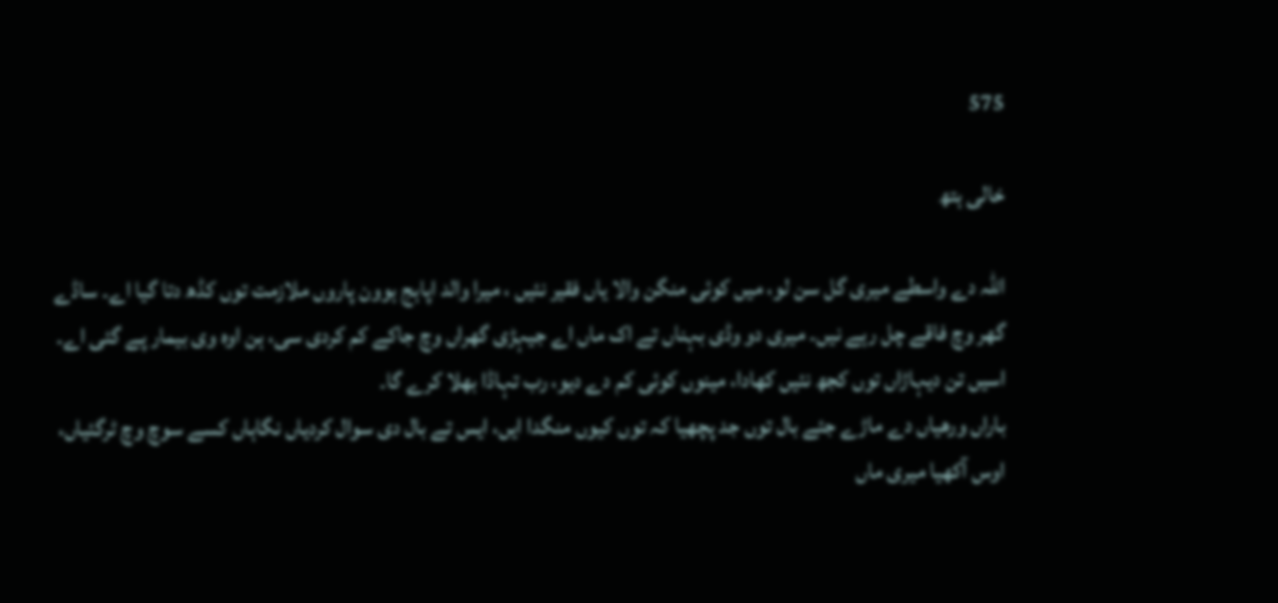575

خالی ہتھ

اللہ دے واسطے میری گل سن لو، میں کوئی منگن والا یاں فقیر نئیں ، میرا والد اپاہج ہوون پاروں ملازمت توں کڈھ دتا گیا اے۔ ساڈے گھر وچ فاقے چل رہے نیں۔ میری دو وڈی بہناں تے اک ماں اے جیہڑی گھراں وچ جاکے کم کردی سی، ہن اوہ وی بیمار پے گئی اے۔ اسیں تن دیہاڑاں توں کجھ نئیں کھادا، مینوں کوئی کم دے دیو، رب تہاڈا بھلا کرے گا۔
باراں ورھیاں دے ماڑے جئے بال توں جد پچھیا کہ توں کیوں منگدا ایں، ایس تے بال دی سوال کردیاں نگاہاں کسے سوچ وچ ٹرگئیاں، اوس آکھیا میری ماں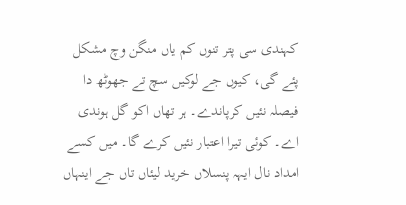کہندی سی پتر تنوں کم یاں منگن وچ مشکل پئے گی، کیوں جے لوکیں سچ تے جھوٹھ دا فیصلہ نئیں کرپاندے۔ ہر تھاں اکو گل ہوندی اے۔ کوئی تیرا اعتبار نئیں کرے گا۔ میں کسے امداد نال ایہہ پنسلاں خرید لیئاں تاں جے اینہاں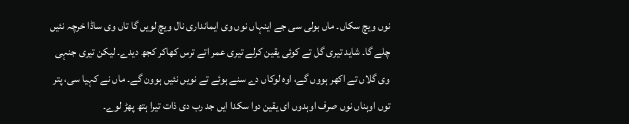نوں ویچ سکاں۔ ماں بولی سی جے اینہاں نوں وی ایمانداری نال ویچ لویں گا تاں وی ساڈا خرچہ نئیں چلے گا۔ شاید تیری گل تے کوئی یقین کرلے تیری عمر اتے ترس کھاکر کجھ دیدے۔ لیکن تیری جنہی وی گلاں تے اکھر ہووں گے، اوہ لوکاں دے سنے ہوئے تے نویں نئیں ہوون گے۔ ماں نے کہیا سی، پتر توں اوہناں نوں صرف اوہدوں ای یقین دوا سکدا ایں جد رب دی ذات تیرا ہتھ پھڑ لوے۔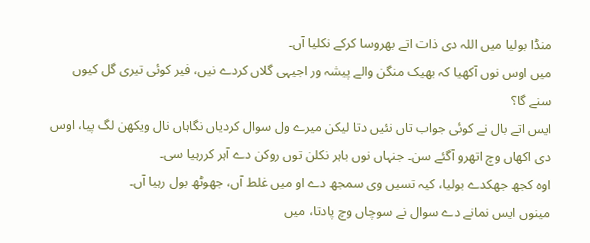منڈا بولیا میں اللہ دی ذات اتے بھروسا کرکے نکلیا آں۔
میں اوس نوں آکھیا کہ بھیک منگن والے پیشہ ور اجیہی گلاں کردے نیں، فیر کوئی تیری گل کیوں سنے گا؟
ایس اتے بال نے کوئی جواب تاں نئیں دتا لیکن میرے ول سوال کردیاں نگاہاں نال ویکھن لگ پیا، اوس دی اکھاں وچ اتھرو آگئے سن۔ جنہاں نوں باہر نکلن توں روکن دے آہر کررہیا سی۔
اوہ کجھ جھکدے بولیا، کیہ تسیں وی سمجھ دے او میں غلط آں، جھوٹھ بول رہیا آں۔
مینوں ایس نمانے دے سوال نے سوچاں وچ پادتا، میں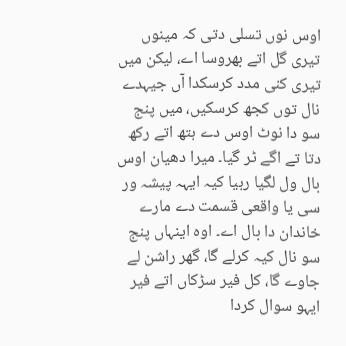اوس نوں تسلی دتی کہ مینوں تیری گل اتے بھروسا اے، لیکن میں تیری کنی مدد کرسکدا آں جیہدے نال توں کجھ کرسکیں، میں پنج سو دا نوٹ اوس دے ہتھ اتے رکھ دتا تے اگے ٹر گیا۔ میرا دھیان اوس بال ول لگیا رہیا کیہ ایہہ پیشہ ور سی یا واقعی قسمت دے مارے خاندان دا بال اے۔ اوہ اینہاں پنج سو نال کیہ کرلے گا، گھر راشن لے جاوے گا، کل فیر سڑکاں اتے فیر ایہو سوال کردا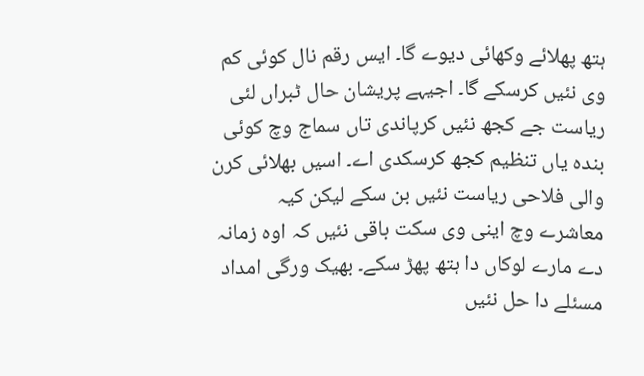ہتھ پھلائے وکھائی دیوے گا۔ ایس رقم نال کوئی کم وی نئیں کرسکے گا۔ اجیہے پریشان حال ٹبراں لئی ریاست جے کجھ نئیں کرپاندی تاں سماج وچ کوئی بندہ یاں تنظیم کجھ کرسکدی اے۔ اسیں بھلائی کرن والی فلاحی ریاست نئیں بن سکے لیکن کیہ معاشرے وچ اینی وی سکت باقی نئیں کہ اوہ زمانہ دے مارے لوکاں دا ہتھ پھڑ سکے۔ بھیک ورگی امداد مسئلے دا حل نئیں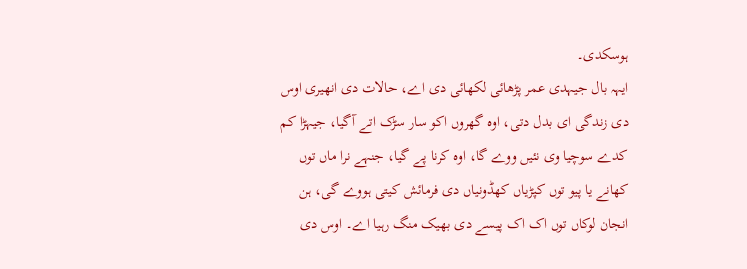ہوسکدی۔
ایہہ بال جیہدی عمر پڑھائی لکھائی دی اے، حالات دی انھیری اوس دی زندگی ای بدل دتی، اوہ گھروں اکو سار سڑک اتے آگیا، جیہڑا کم کدے سوچیا وی نئیں ووے گا، اوہ کرنا پے گیا، جنہے نرا ماں توں کھانے یا پیو توں کپڑیاں کھڈونیاں دی فرمائش کیتی ہووے گی، ہن انجان لوکاں توں اک اک پیسے دی بھیک منگ رہیا اے۔ اوس دی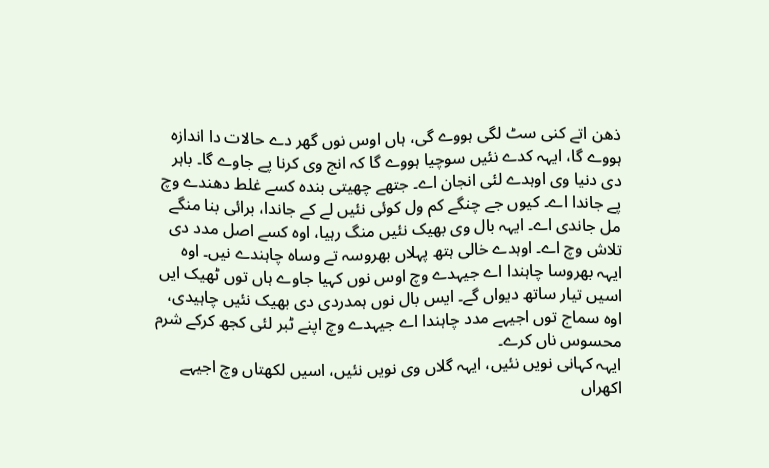ذھن اتے کنی سٹ لگی ہووے گی، ہاں اوس نوں گھر دے حالات دا اندازہ ہووے گا، ایہہ کدے نئیں سوچیا ہووے گا کہ انج وی کرنا پے جاوے گا۔ باہر دی دنیا وی اوہدے لئی انجان اے۔ جتھے چھیتی بندہ کسے غلط دھندے وچ پے جاندا اے۔ کیوں جے چنگے کم ول کوئی نئیں لے کے جاندا، برائی بنا منگے مل جاندی اے۔ ایہہ بال وی بھیک نئیں منگ رہیا، اوہ کسے اصل مدد دی تلاش وچ اے۔ اوہدے خالی ہتھ پہلاں بھروسہ تے وساہ چاہندے نیں۔ اوہ ایہہ بھروسا چاہندا اے جیہدے وچ اوس نوں کہیا جاوے ہاں توں ٹھیک ایں اسیں تیار ساتھ دیواں گے۔ ایس بال نوں ہمدردی دی بھیک نئیں چاہیدی، اوہ سماج توں اجیہے مدد چاہندا اے جیہدے وچ اپنے ٹبر لئی کجھ کرکے شرم محسوس ناں کرے۔
ایہہ کہانی نویں نئیں، ایہہ گلاں وی نویں نئیں، اسیں لکھتاں وچ اجیہے اکھراں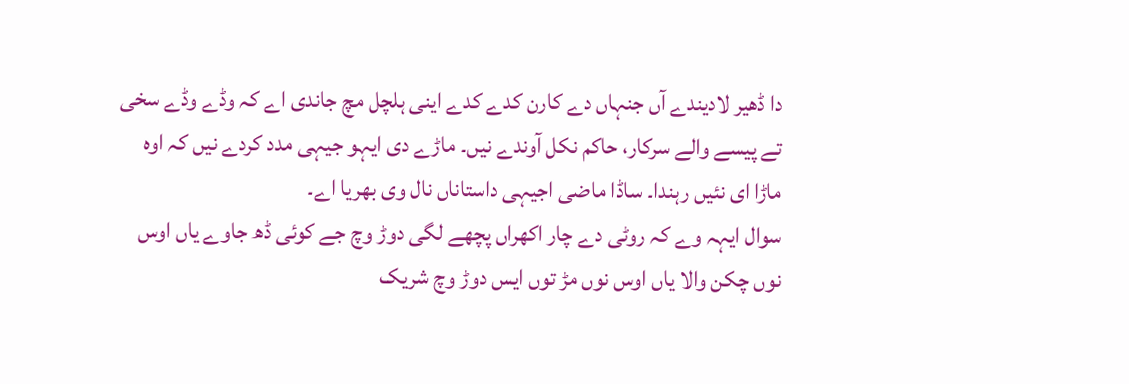دا ڈھیر لادیندے آں جنہاں دے کارن کدے کدے اینی ہلچل مچ جاندی اے کہ وڈے وڈے سخی تے پیسے والے سرکار، حاکم نکل آوندے نیں۔ ماڑے دی ایہو جیہی مدد کردے نیں کہ اوہ ماڑا ای نئیں رہندا۔ ساڈا ماضی اجیہی داستاناں نال وی بھریا اے۔
سوال ایہہ وے کہ روٹی دے چار اکھراں پچھے لگی دوڑ وچ جے کوئی ڈھ جاوے یاں اوس نوں چکن والا یاں اوس نوں مڑ توں ایس دوڑ وچ شریک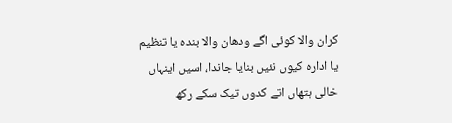کران والا کوئی اگے ودھان والا بندہ یا تنظیم یا ادارہ کیوں نئیں بنایا جاندا، اسیں اینہاں خالی ہتھاں اتے کدوں تیک سکے رکھ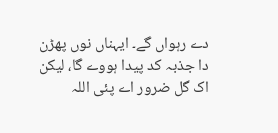دے رہواں گے۔ ایہناں نوں پھڑن دا جذبہ کد پیدا ہووے گا، لیکن اک گل ضرور اے پئی اللہ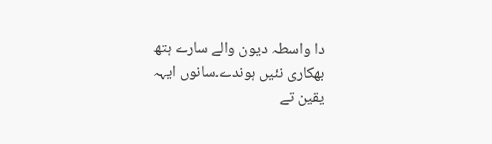دا واسطہ دیون والے سارے ہتھ بھکاری نئیں ہوندے۔سانوں ایہہ یقین تے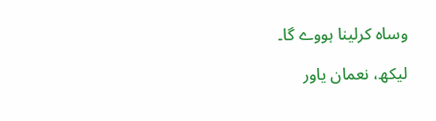وساہ کرلینا ہووے گا۔

لیکھ، نعمان یاور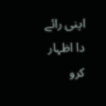اپنی رائے دا اظہار کرو